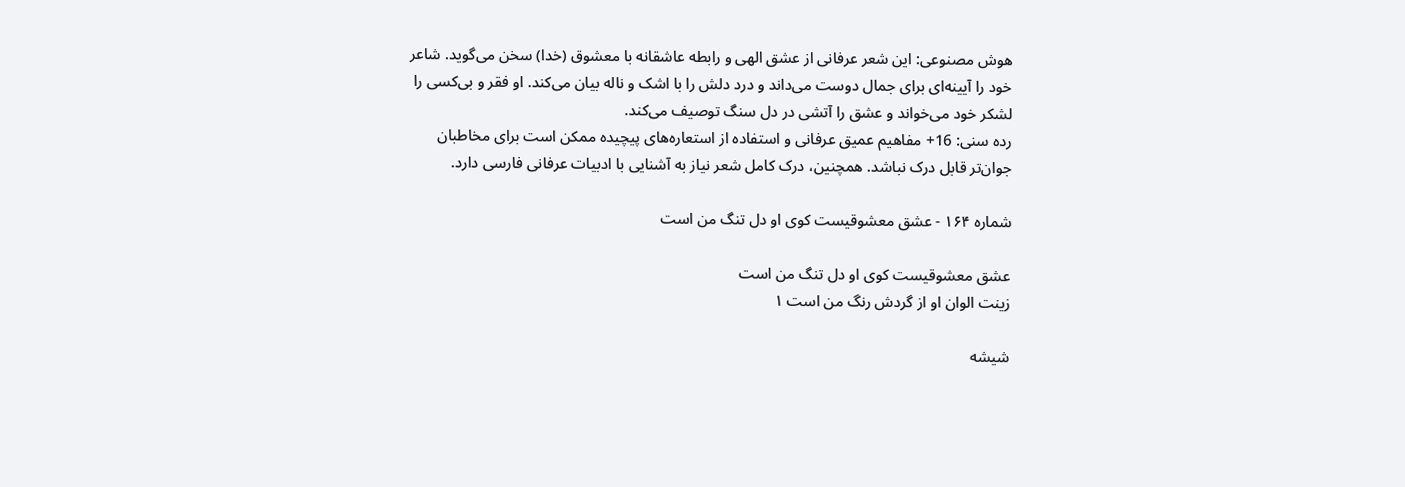هوش مصنوعی: این شعر عرفانی از عشق الهی و رابطه عاشقانه با معشوق (خدا) سخن می‌گوید. شاعر خود را آیینه‌ای برای جمال دوست می‌داند و درد دلش را با اشک و ناله بیان می‌کند. او فقر و بی‌کسی را لشکر خود می‌خواند و عشق را آتشی در دل سنگ توصیف می‌کند.
رده سنی: 16+ مفاهیم عمیق عرفانی و استفاده از استعاره‌های پیچیده ممکن است برای مخاطبان جوان‌تر قابل درک نباشد. همچنین، درک کامل شعر نیاز به آشنایی با ادبیات عرفانی فارسی دارد.

شماره ۱۶۴ - عشق معشوقیست کوی او دل تنگ من است

عشق معشوقیست کوی او دل تنگ من است
زینت الوان او از گردش رنگ من است ۱

شیشه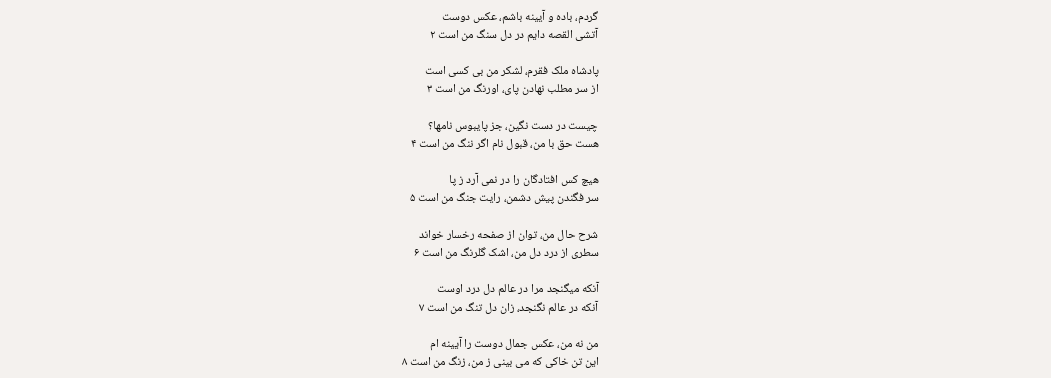گردم، باده و آیینه باشم، عکس دوست
آتشی القصه دایم در دل سنگ من است ۲

پادشاه ملک فقرم، لشکر من بی کسی است
از سر مطلب نهادن پای، اورنگ من است ۳

چیست در دست نگین، جز پایبوس نامها؟
هست حق با من، قبول نام اگر ننگ من است ۴

هیچ کس افتادگان را در نمی آرد ز پا
سر فگندن پیش دشمن، رایت جنگ من است ۵

شرح حال من، توان از صفحه رخسار خواند
سطری از درد دل من، اشک گلرنگ من است ۶

آنکه میگنجد مرا در عالم دل درد اوست
آنکه در عالم نگنجد، زان دل تنگ من است ۷

من نه من، عکس جمال دوست را آیینه ام
این تن خاکی که می بینی ز من، زنگ من است ۸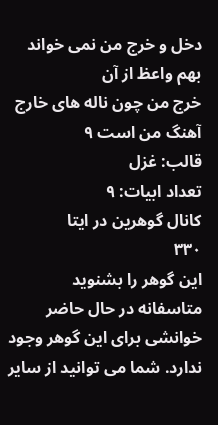دخل و خرج من نمی خواند بهم واعظ از آن
خرج من چون ناله های خارج آهنگ من است ۹
قالب: غزل
تعداد ابیات: ۹
کانال گوهرین در ایتا
۳۳۰
این گوهر را بشنوید
متاسفانه در حال حاضر خوانشی برای این گوهر وجود ندارد. شما می توانید از سایر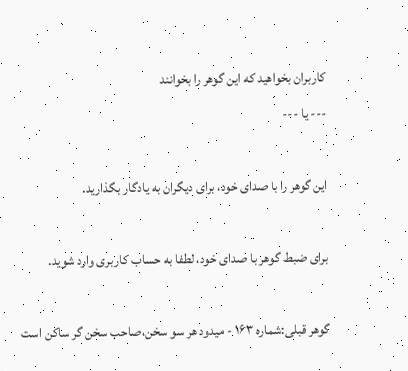کاربران بخواهید که این گوهر را بخوانند
--- یا ---

این گوهر را با صدای خود، برای دیگران به یادگار بگذارید.

برای ضبط گوهر با صدای خود، لطفا به حساب کاربری وارد شوید.

گوهر قبلی:شماره ۱۶۳ - میدود هر سو سخن،صاحب سخن گر ساکن است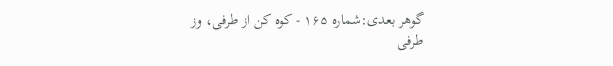گوهر بعدی:شماره ۱۶۵ - کوه کن از طرفی، وز طرفی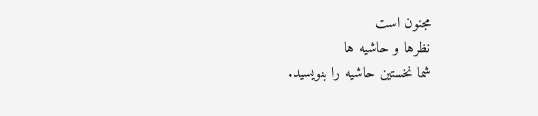مجنون است
نظرها و حاشیه ها
شما نخستین حاشیه را بنویسید.